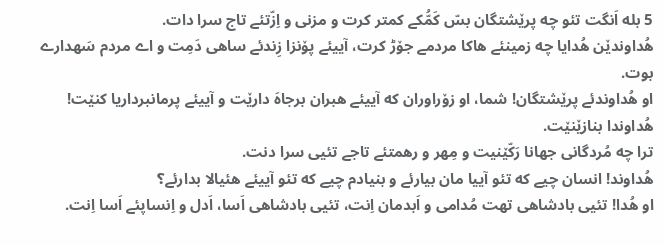5 بله اَنگت تئو چه پرێشتگان بسّ کَمُّکے کمتر کرت و مزنی و اِزّتئے تاج سرا دات.
هُداوندێن هُدایا چه زمینئے هاکا مردمے جۆڑ کرت، آییئے پۆنزا زِندئے ساهی دَمِت و اے مردم سَهدارے بوت.
او هُداوندئے پرێشتگان! شما، او زۆراوران که آییئے هبران برجاهَ دارێت و آییئے پرمانبرداریا کنێت! هُداوندا بنازێنێت.
ترا چه مُردگانی جهانا رَکّێنیت و مِهر و رهمتئے تاجے تئیی سرا دنت.
هُداوند! انسان چیے که تئو آییا مان بیارئے و بنیادم چیے که تئو آییئے هئیالا بدارئے؟
او هُدا! تئیی بادشاهی تهت مُدامی و اَبدمان اِنت، تئیی بادشاهی اَسا، اَدل و اِنساپئے اَسا اِنت.